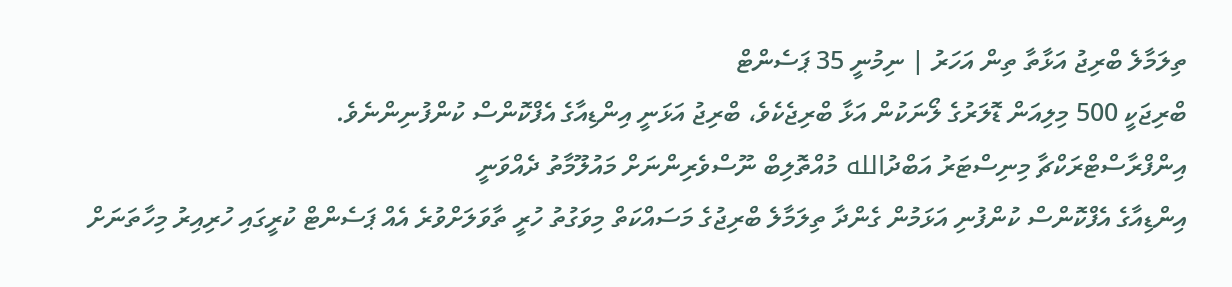ތިލަމާލެ ބްރިޖު އަޅާތާ ތިން އަހަރު | ނިމުނީ 35 ޕަސެންޓް
ބްރިޖަކީ 500 މިލިއަން ޑޮލަރުގެ ލޯނަކުން އަޅާ ބްރިޖެކެވެ، ބްރިޖު އަޅަނީ އިންޑިއާގެ އެފްކޮންސް ކުންފުނިންނެވެ.
އިންފްރާސްޓްރަކްޗާ މިނިސްޓަރު އަބްދުالله މުއްތޮލިބް ނޫސްވެރިންނަށް މައުލޫމާތު ދެއްވަނީ
އިންޑިއާގެ އެފްކޮންސް ކުންފުނި އަޅަމުން ގެންދާ ތިލަމާލެ ބްރިޖުގެ މަސައްކަތް މިވަގުތު ހުރީ ތާވަލަށްވުރެ އެއް ޕަސެންޓް ކުރީގައި ހުރިއިރު މިހާތަނަށް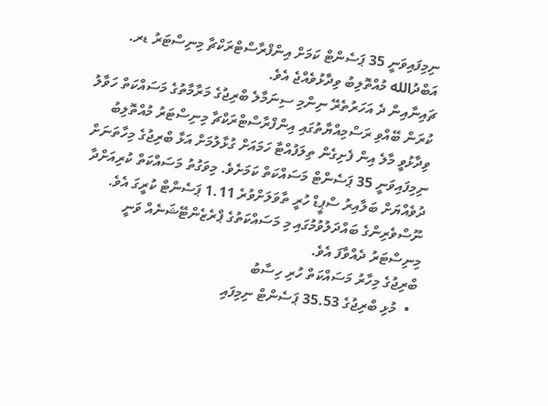ނިމިފައިވަނީ 35 ޕަސެންޓް ކަމަށް އިންފްރާސްޓްރަކްޗާ މިނިސްޓަރު ޑރ. އަބްދުالله މުއްތޮލިބު ވިދާޅުވެއްޖެ އެވެ.
ޗައިނާއިން ދެ އަހަރުތެރޭ ނިންމި ސިނަމާލެ ބްރިޖުގެ މަރާމާތުގެ މަސައްކަތް ހަވާލު ކުރަން ބޭއްވި ރަސްމިއްޔާތުގައި އިންފްރާސްޓްރަކްޗާ މިނިސްޓަރު މުއްތޮލިބު ވިދާޅުވީ މާލެ އިން ފެށިގެން ތިލަފުއްޓާ ހަމައަށް ގުޅާލުމަށް އަޅާ ބްރިޖުގެ މިހާތަނަށް ނިމިފައިވަނީ 35 ޕަސެންޓް މަސައްކަތް ކަމަށެވެ. މިވަގުތު މަސައްކަތް ކުރިއަށްދާ ދުވެއްޔަށް ބަލާއިރު ސްޕީޑް ހުރީ ތާވަލަށްވުރެ 1.11 ޕަސެންޓް ކުރީގަ އެވެ.
ނޫސްވެރިންގެ ބައްދަލުވުމުގައި މި މަސައްކަތުގެ ޕްރެޒެންޓޭޝަނެއް ވަނީ މިނިސްޓަރު ދެއްވާފަ އެވެ.
ބްރިޖުގެ މިހާރު މަސައްކަތް ހުރި ހިސާބު
  •  މުޅި ބްރިޖުގެ 35.53 ޕަސެންޓް ނިމިފައި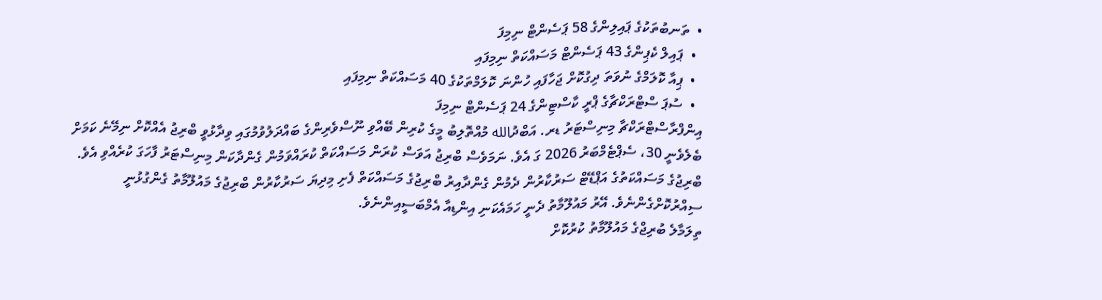•  ތަނބުތަކުގެ ޕައިލިންގެ 58 ޕަސެންޓް ނިމިފަ
  •  ޕައިލް ކެޕިންގެ 43 ޕަސެންޓް މަސައްކަތް ނިމިފައި
  •  ޕިއާ ކޮލަމްގެ ނުވަތަ ދިގުކޮށް ޖަހާފައި ހުންނަ ކޮލަމްތަކުގެ 40 މަސައްކަތް ނިމިފައި
  •  ސުޕަ ސްޓްރަކްޗާގެ ޕްރީ ކާސްޓިންގެ 24 ޕަސެންޓް ނިމިފަ
އިންފްރާސްޓްރަކްޗާ މިނިސްޓަރު ޑރ. އަބްދުالله މުއްތޮލިބު މީގެ ކުރިން ބޭއްވި ނޫސްވެރިންގެ ބައްދަލުވުމުގައި ވިދާޅުވީ ބްރިޖު އެއްކޮށް ނިމޭނެ ކަމަށް ބެލެވެނީ 30، ސެޕްޓެމްބަރު 2026 ގަ އެވެ. ނަމަވެސް ބްރިޖު އަވަސް ކުރަން މަސައްކަތް ކުރައްވަމުން ގެންދާކަން މިނިސްޓަރު ފާހަގަ ކުރެއްވި އެވެ.
ބްރިޖުގެ މަސައްކަތުގެ އަޕްޑޭޓް ސަރުކާރުން ދެމުން ގެންދާއިރު ބްރިޖުގެ މަސައްކަތް ފެށި މިދިޔަ ސަރުކާރުން ބްރިޖުގެ މައުލޫމާތު ގެންގުޅުނީ ސިއްރުކޮށްގެންނެވެ. އޭރު މައުލޫމާތު ދެނީ ހަމައެކަނި އިންޑިއާ އެމްބަސީއިންނެވެ.
ތިލަމާލެ ބުރިޖްގެ މައުލޫމާތު ކުރުކޮށް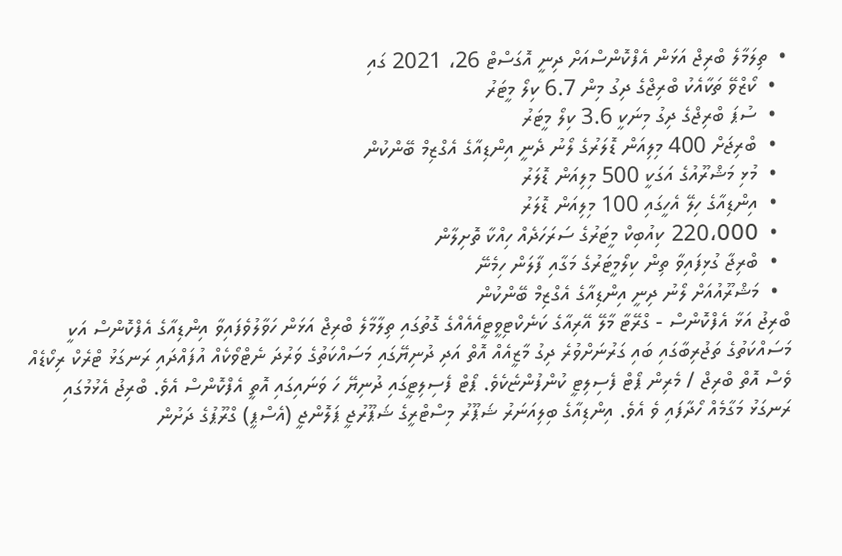•  ތިލަމާލެ ބްރިޖް އަޅަން އެފްކޮންސްއަށް ދިނީ އޮގަސްޓް 26، 2021 ގައި
  •  ކޯޒްވޭ ތަކާއެކު ބްރިޖްގެ ދިގު މިން 6.7 ކިލޯ މީޓަރު
  •  ސުޕަ ބްރިޖްގެ ދިގު މިނަކީ 3.6 ކިލޯ މީޓަރު
  •  ބްރިޖަށް 400 މިލިއަން ޑޮލަރުގެ ލޯނު ދެނީ އިންޑިއާގެ އެގްޒިމް ބޭންކުން
  •  މުޅި މަޝްރޫއުގެ އަގަކީ 500 މިލިއަން ޑޮލަރު
  •  އިންޑިއާގެ ހިލޭ އެހީގައި 100 މިލިއަން ޑޮލަރު
  •  220،000 ކިއުބިކް މީޓަރުގެ ސަރަހަދެއް ހިއްކާ ތޮށިލާން
  •  ބްރިޖާ ގުޅިފައިވާ ތިން ކިލޯމީޓަރުގެ މަގާއި ފާލަން ހިމެނޭ
  •  މަޝްރޫއުއަށް ލޯނު ދިނީ އިންޑިއާގެ އެގްޒިމް ބޭންކުން
ބްރިޖު އަޅާ އެފްކޮންސް - ގްރޭޓާ މާލޭ އޭރިއާގެ ކަނެކްޓިވީޓީއެއެއްގެ ގޮތުގައި ތިލާމާލެ ބްރިޖް އަޅަން ހަވާލުވެފައިވާ އިންޑިއާގެ އެފްކޮންސް އަކީ މަސައްކަތުގެ ތަޖުރިބާގައި ބައި ގަރުނަށްވުރެ ދިގު މާޒީއެއް އޮތް އަދި ދުނިޔޭގައި މަސައްކަތުގެ ވަރުދަ ނެޓްވޯކެއް އުފައްދައި ރަނގަޅު ޓްރެކް ރިކޯޑެއް ވެސް އޮތް ބްރިޖް / މެރިން ޕޯޓް ފެސިލިޓީ ކުންފުންޏެކެވެ. ޕޯޓް ފެސިލިޓީގައި ދުނިޔޭ ހަ ވަނައިގައި އޮތީ އެފްކޮންސް އެވެ. ބްރިޖު އެޅުމުގައި ރަނގަޅު މަގާމެއް ހޯދާފައި ވެ އެވެ. އިންޑިއާގެ ބިލިއަނަރު ޝަޕޫރު މިސްޓްރީގެ ޝަޕޫރުޖީ ޕަލޮންޖީ (އެސްޕީ) ގްރޫޕުގެ ދަށުން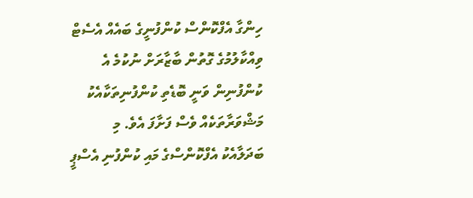ހިންގާ އެފްކޮންސް ކުންފުނީގެ ބައެއް އެސެޓް ވިއްކާލުމުގެ ގޮތުން ބާޒާރަށް ނުކުމެ އެ ކުންފުނިން ވަނީ ބޮޑެތި ކުންފުނިތަކާއެކު މަޝްވަރާތަކެއް ވެސް ފަށާފަ އެވެ. މި ބަދަލާއެކު އެފްކޮންސްގެ މައި ކުންފުނި އެސްޕީ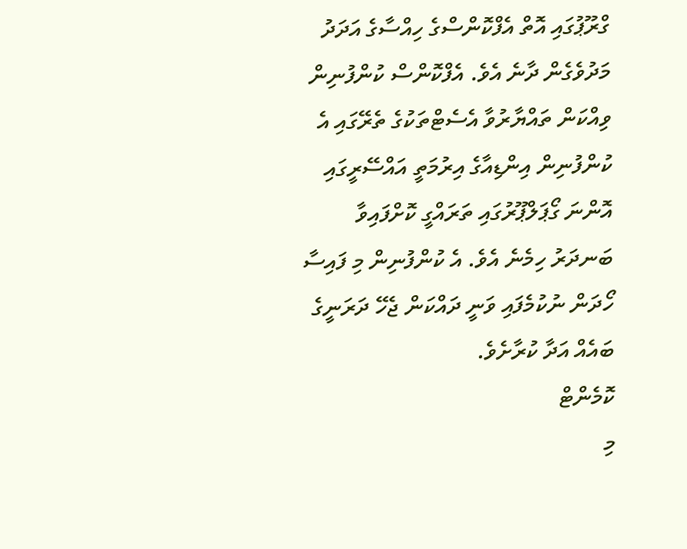ގްރޫޕުގައި އޮތް އެފްކޮންސްގެ ހިއްސާގެ އަދަދު މަދުވެގެން ދާނެ އެވެ. އެފްކޮންސް ކުންފުނިން ވިއްކަން ތައްޔާރުވާ އެސެޓްތަކުގެ ތެރޭގައި އެ ކުންފުނިން އިންޑިއާގެ އިރުމަތީ އައްސޭރީގައި އޮންނަ ގޯޕަލްޕޫރުގައި ތަރައްގީ ކޮށްފައިވާ ބަނދަރު ހިމެނެ އެވެ. އެ ކުންފުނިން މި ފައިސާ ހޯދަން ނުކުމެފައި ވަނީ ދައްކަން ޖެހޭ ދަރަނީގެ ބައެއް އަދާ ކުރާށެވެ.
ކޮމެންޓް
މި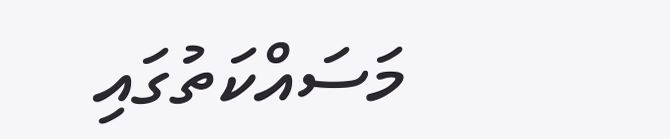މަސައްކަތުގައި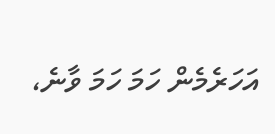އަހަރެމެން ހަމަ ހަމަ ވާނެ،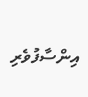އިންސާފުވެރި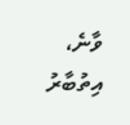ވާނެ، އިތުބާރު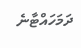ދަމަހައްޓާނެ